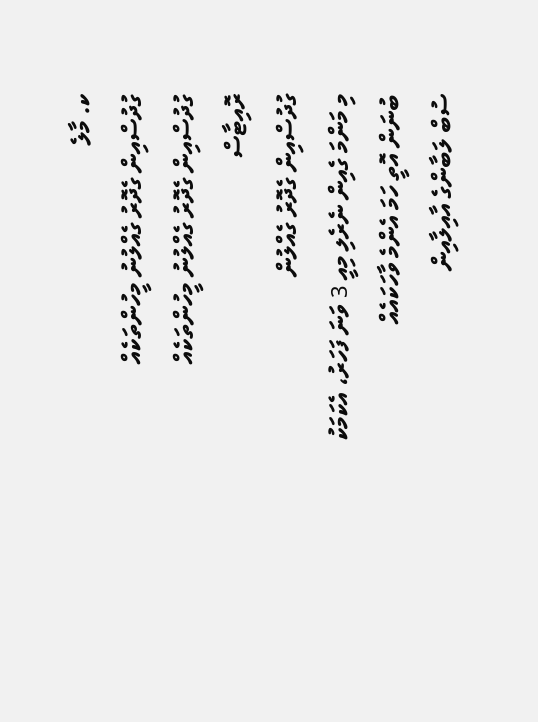ކ. މާލެ
ގުދުސްއިން ގެދޮރު ގެއްލުނު މީހުންތަކެއް
ގުދުސްއިން ގެދޮރު ގެއްލުނު މީހުންތަކެއް
ރޮއިޓާސް
ގުދުސްއިން ގެދޮރު ގެއްލުން
މި މަންމަ ގެއިން ނެރެލި މިއީ 3 ވަނަ ފަހަރު، އެކަމަކު ބުނަން އޮތީ ހަމަ އެންމެ ވާހަކައެއް
ސުބް ލަބާންގެ އާއިލާއިން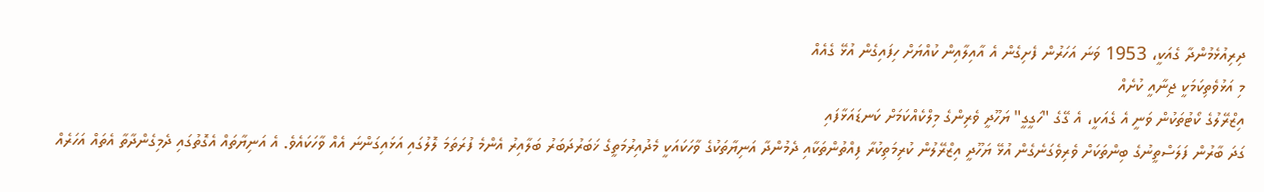ދިރިއުޅެމުންދާ ގެއަކީ، 1953 ވަނަ އަހަރުން ފެށިގެން އެ އާއިލާއިން ކުއްޔަށް ހިފައިގެން އުޅޭ ގެއެއް
މި އަޅުވެތިކަމަކީ ޖިނާއީ ކުށެއް
އިޒްރޭލުގެ ކޯޓުތަކުން ވަނީ އެ ގެއަކީ، އެ ގޭގެ "ހަގީގީ" ޔަހޫދީ ވެރިންގެ މިލްކެއްކަމަށް ކަނޑައަޅާފައި
ގަދަ ބާރުން ފަލަސްތީނުގެ ބިންތަކަށް ވެރިވެގަނެގެން އުޅޭ ޔަހޫދީ އިޒްރޭލުން ކުރިމަތިކުރާ ފިއްތުންތަކާއި ދެމުންދާ އަނިޔާތަކުގެ ވާހަކައަކީ މެދުއިރުމަތީގެ ޚަބަރުދަބަރު ބަލާއިރު އެންމެ ފުރަތަމަ ލޮލުގައި އަޅައިގަންނަ އެއް ވާހަކައެވެ. އެ އަނިޔާތައް އެގޮތުގައި ދެމިގެންދާތާ އެތައް އަހަރެއް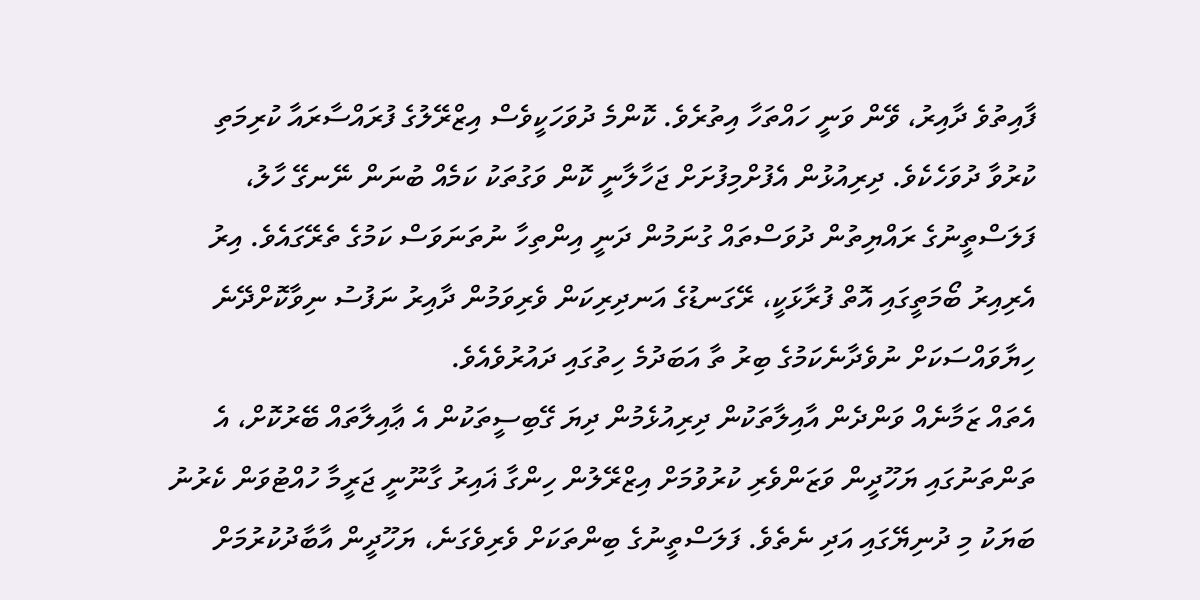ފާއިތުވެ ދާއިރު، ވޭން ވަނީ ހައްތަހާ އިތުރެވެ. ކޮންމެ ދުވަހަކީވެސް އިޒްރޭލުގެ ފުރައްސާރައާ ކުރިމަތި ކުރުވާ ދުވަހެކެވެ. ދިރިއުޅުން އެފުށްމިފުށަށް ޖަހާލާނީ ކޮން ވަގުތަކު ކަމެއް ބުނަން ނޭނގޭ ހާލު، ފަލަސްތީނުގެ ރައްޔިތުން ދުވަސްތައް ގުނަމުން ދަނީ އިންތިހާ ނުތަނަވަސް ކަމުގެ ތެރޭގައެވެ. އިރު އެރިއިރު ބޯމަތީގައި އޮތް ފުރާޅަކީ، ރޭގަނޑުގެ އަނދިރިކަން ވެރިވަމުން ދާއިރު ނަފުސު ނިވާކޮށްދޭނެ ހިޔާވައްސަކަށް ނުވެދާނެކަމުގެ ބިރު ތާ އަބަދުމެ ހިތުގައި ދައުރުވެއެވެ.
އެތައް ޒަމާނެއް ވަންދެން އާއިލާތަކުން ދިރިއުޅެމުން ދިޔަ ގޭބިސީތަކުން އެ ޢާއިލާތައް ބޭރުކޮށް، އެ ތަންތަނުގައި ޔަހޫދީން ވަޒަންވެރި ކުރުވުމަށް އިޒްރޭލުން ހިންގާ ޣައިރު ގާނޫނީ ޖަރީމާ ހުއްޓުވަން ކެރުނު ބަޔަކު މި ދުނިޔޭގައި އަދި ނެތެވެ. ފަލަސްތީނުގެ ބިންތަކަށް ވެރިވެގަނެ، ޔަހޫދީން އާބާދުކުރުމަށް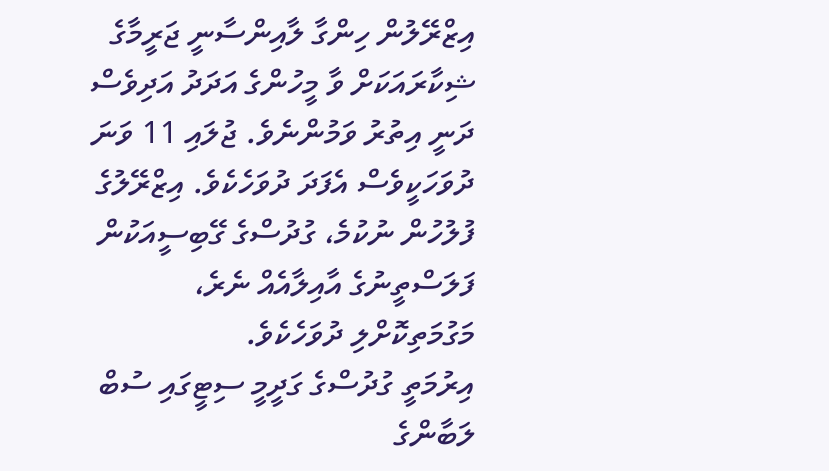އިޒްރޭލުން ހިންގާ ލާއިންސާނީ ޖަރީމާގެ ޝިކާރައަކަށް ވާ މީހުންގެ އަދަދު އަދިވެސް ދަނީ އިތުރު ވަމުންނެވެ. ޖުލައި 11 ވަނަ ދުވަހަކީވެސް އެފަދަ ދުވަހެކެވެ. އިޒްރޭލުގެ ފުލުހުން ނުކުމެ، ގުދުސްގެ ގޭބިސީއަކުން ފަލަސްތީނުގެ އާއިލާއެއް ނެރެ، މަގުމަތިކޮށްލި ދުވަހެކެވެ.
އިރުމަތީ ގުދުސްގެ ގަދީމީ ސިޓީގައި ސުބް ލަބާންގެ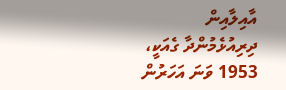އާއިލާއިން ދިރިއުޅެމުންދާ ގެއަކީ، 1953 ވަނަ އަހަރުން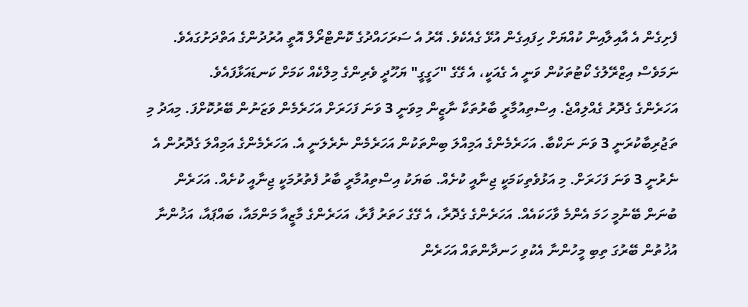ފެށިގެން އެ އާއިލާއިން ކުއްޔަށް ހިފައިގެން އުޅޭ ގެއެކެވެ. އޭރު އެ ސަރަހައްދުގެ ކޮންޓްރޯލް އޮތީ އުރުދުންގެ އަތްދަށުގައެވެ. ނަމަވެސް އިޒްރޭލުގެ ކޯޓުތަކުން ވަނީ އެ ގެއަކީ، އެ ގޭގެ "ހަގީގީ" ޔަހޫދީ ވެރިންގެ މިލްކެއް ކަމަށް ކަނޑައަޅާފައެވެ.
އަހަރެންގެ ގެދޮރު ގެއްލިއްޖެ. އިސްތިއުމާރީ ބާރުތަކާ ނާޒީން މިވަނީ 3 ވަނަ ފަހަރަށް އަހަރެމެން ވަޒަނުން ބޭރުކޮށްފަ. މިއަދު މި ތަޖުރިބާކުރަނީ 3 ވަނަ ނަކްބާ. އަހަރެމެންގެ އަމިއްލަ ބިންތަކުން އަހަރެމެން ނެރެލަނީ އެ. އަހަރެމެންގެ އަމިއްލަ ގެދޮރުން އެ ނެރުނީ 3 ވަނަ ފަހަރަށް. މި އަޅުވެތިކަމަކީ ޖިނާއީ ކުށެއް. ބަޔަކު އިސްތިއުމާރީ ބާރު ފެތުރުމަކީ ޖިނާއީ ކުށެއް. އަހަރެން ބުނަން ބޭނުމީ ހަމަ އެންމެ ވާހަކައެއް. އަހަރެންގެ ގެދޮރާ، އެ ގޭގެ ހަތަރު ފާރާ، އަހަރެންގެ މާޒީއާ މަންމައާ، ބައްޕައާ، އަޚުންނާ އުޚުތުން ބޭރުގަ ތިބި މީހުންނާ އެކުވި ހަނދާންތައް އަހަރެން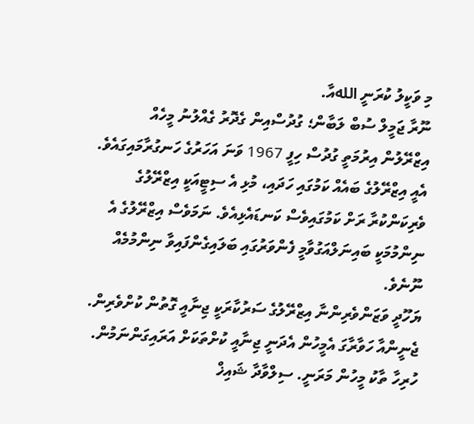މި ވަކީލު ކުރަނީ اللهއާ.
ނޫރާ ޖަމީލް ސުބް ލަބާން؛ ގުދުސްއިން ގެދޮރު ގެއްލުނު މީހެއް
އިޒްރޭލުން އިރުމަތީ ގުދުސް ހިފީ 1967 ވަނަ އަހަރުގެ ހަނގުރާމައިގައެވެ. އެއީ އިޒްރޭލުގެ ބައެއް ކަމުގައި ހަދައި، މުޅި އެ ސިޓީއަކީ އިޒްރޭލުގެ ވެރިކަންކުރާ ރަށް ކަމުގައިވެސް ކަނޑައެޅިއެވެ. ނަމަވެސް އިޒްރޭލުގެ އެ ނިންމުމަކީ ބައިނަލްއަގުވާމީ ފެންވަރުގައި ބަލައިގެންފައިވާ ނިންމުމެއް ނޫނެވެ.
ޔަހޫދީ ވަޒަންވެރިންނާ އިޒްރޭލުގެ ސަރުކާރަކީ ޖިނާއީ ގޮތުން ކުށްވެރިން. ޖެނީންއާ ހަވާރާގަ އެމީހުން އެދަނީ ޖިނާއީ ކުށްތަކަށް އަރައިގަންނަމުން. ހުރިހާ ތާކު މީހުން މަރަނީ. ސިލްވާދާ ޝައިޚް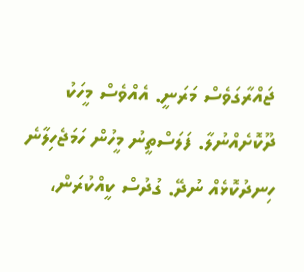ޖައްރާގަވެސް މަރަނީ. އެއްވެސް މީހަކު ދޫކޮށެއްނުލާ. ފަލަސްތީނު މީހުން ހަމަޖެހިލާނެ ހިނދުކޮޅެއް ނުދޭ. ގުދުސް ކީއްކުރަން،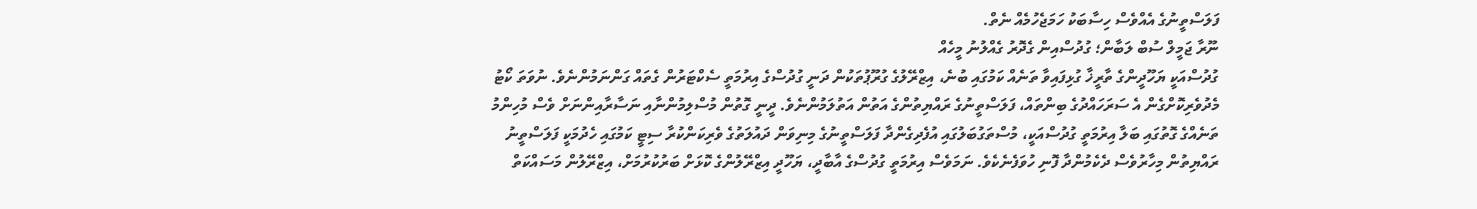ފަލަސްތީނުގެ އެއްވެސް ހިސާބަކު ހަމަޖެހުމެއް ނެތް.
ނޫރާ ޖަމީލް ސުބް ލަބާން؛ ގުދުސްއިން ގެދޮރު ގެއްލުނު މީހެއް
ގުދުސްއަކީ ޔަހޫދީންގެ ތާރީޚާ ގުޅިފައިވާ ތަނެއް ކަމުގައި ބުނެ، އިޒްރޭލުގެ ގުރޫޕުތަކުން ދަނީ ގުދުސްގެ އިރުމަތީ ސެކްޓަރުން ގެތައް ގަންނަމުންނެވެ. ނުވަތަ ކޯޓު މެދުވެރިކޮށްގެން އެ ސަރަހައްދުގެ ބިންތައް، ފަލަސްތީނުގެ ރައްޔިތުންގެ އަތުން އަތުލަމުންނެވެ. ދީނީ ގޮތުން މުސްލިމުންނާއި ނަސާރާއިންނަށް ވެސް މުހިންމު ތަނެއްގެ ގޮތުގައި ބަލާ އިރުމަތީ ގުދުސްއަކީ، މުސްތަގުބަލުގައި އުފެދިގެންދާ ފަލަސްތީނުގެ މިނިވަން ދައުލަތުގެ ވެރިކަންކުރާ ސިޓީ ކަމުގައި ހެދުމަކީ ފަލަސްތީނު ރައްޔިތުން މިހާރުވެސް ދެކެމުންދާ ފޮނި ހުވަފެނެކެވެ. ނަމަވެސް އިރުމަތީ ގުދުސްގެ އާބާދީ، ޔަހޫދީ އިޒްރޭލުންގެ ކޮޅަށް ބަރުކުރުމަށް، އިޒްރޭލުން މަސައްކަތް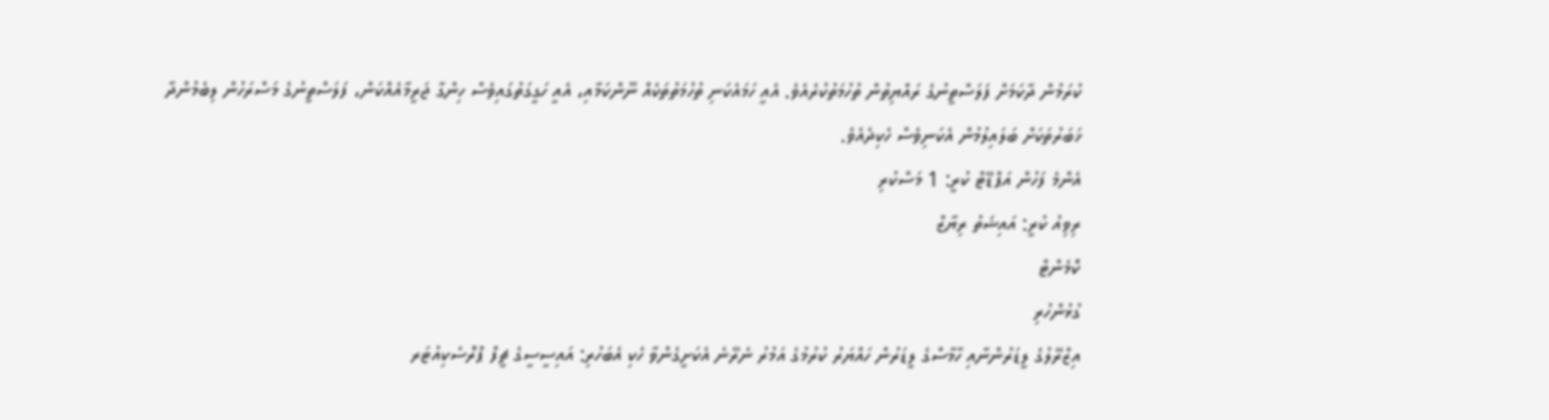ކުރަމުން ދާކަމަށް ފަލަސްތީނުގެ ރައްޔިތުން ތުހުމަތުކުރެއެވެ. އެއީ ހަމައެކަނި ތުހުމަތުތަކެއް ނޫންކަމާއި، އެއީ ހަގީގަތުގައިވެސް ހިންގާ ޖަރީމާއެއްކަން، ފަލަސްތީނުގެ މަސްރަހުން ލިބެމުންދާ ޚަބަރުތަކަށް ބަލައިލުމުން އެކަނިވެސް ހެކިދެއެވެ.
އެންމެ ފަހުން އަޕްޑޭޓް ކުރީ: 1 މަސްކުރި
ރިވިއު ކުރީ: އައިޝަތު ރިޔާޒް
ކޮމެންޓް
ގުޅުންހުރި
އިޒްރޭލުގެ ލީޑަރުންނާއި ހާމާސްގެ ލީޑަރުން ހައްޔަރު ކުރުމުގެ އަމުރު ނެރޭނެ އެކަށީގެންވާ ހެކި އެބަހުރި: އައިސީސީގެ ޗީފް ޕްރޮސެކިއުޓަރ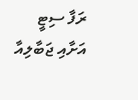ރަފާ ސިޓީ އަށާއި ޖަބާލިއާ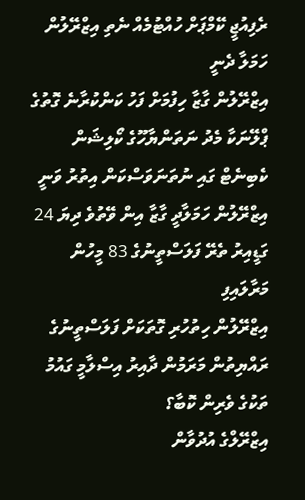ރެފިއުޖީ ކޭމްޕަށް ހުއްޓުމެއް ނެތި އިޒްރޭލުން ހަމަލާ ދެނީ
އިޒްރޭލުން ގާޒާ ހިފުމަށް ފަހު ކަންކުރާނެ ގޮތުގެ ޕްލޭނަކާ މެދު ނަތަންޔާހޫގެ ކޯލިޝަން ކެބިނެޓް ގައި ނުތަނަވަސްކަން އިތުރު ވަނީ
އިޒްރޭލުން ހަމަލާދީ ގާޒާ އިން ވޭތުވެ ދިޔަ 24 ގަޑީއިރު ތެރޭ ފަލަސްތީނުގެ 83 މީހުން މަރާލައިފި
އިޒްރޭލުން ހިތުހުރި ގޮތަކަށް ފަލަސްތީނުގެ ރައްޔިތުން މަރަމުން ދާއިރު އިސްލާމީ ގައުމު ތަކުގެ ވެރިން ކޮބާ؟
އިޒްރޭލްގެ އުދުވާން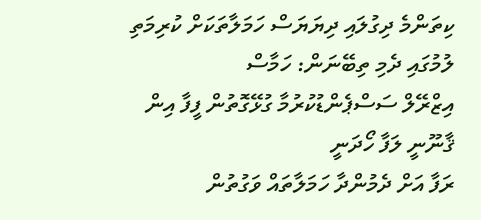ކިތަންމެ ދިގުލައި ދިޔަޔަސް ހަމަލާތަކަށް ކުރިމަތި ލުމުގައި ދެމި ތިބޭނަން: ހަމާސް
އިޒްރޭލް ސަސްޕެންޑުކުރުމާ ގުޅޭގޮތުން ފީފާ އިން ޤާނޫނީ ލަފާ ހޯދަނީ
ރަފާ އަށް ދެމުންދާ ހަމަލާތައް ވަގުތުން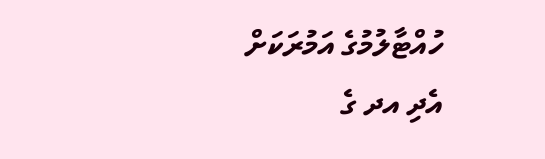ހުއްޓާލުމުގެ އަމުރަކަށް އެދި އދ ގެ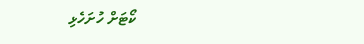ކޯޓަށް ހުށަހެޅި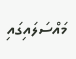މައްސަލައިގައި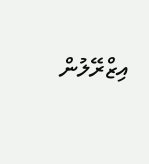އިޒްރޭލުން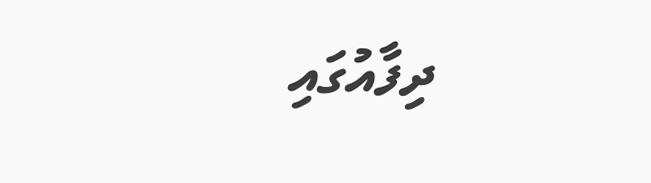ދިފާއުގައި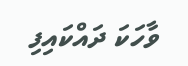ވާހަކަ ދައްކައިފި